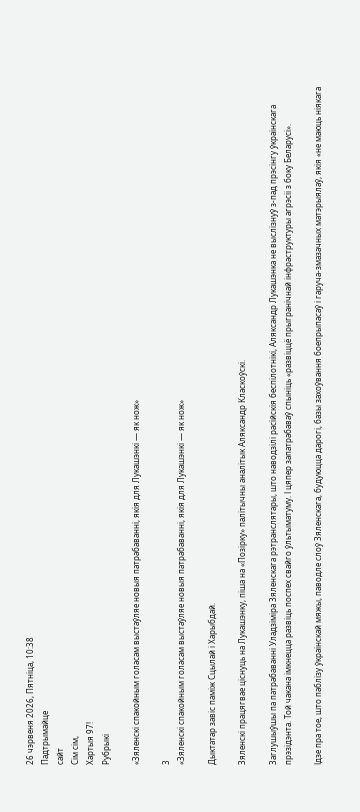26 чэрвеня 2026, Пятніца, 10:38
Падтрымайце
сайт
Сім сім,
Хартыя 97!
Рубрыкі

«Зяленскі спакойным голасам выстаўляе новыя патрабаванні, якія для Лукашэнкі — як нож»

3
«Зяленскі спакойным голасам выстаўляе новыя патрабаванні, якія для Лукашэнкі — як нож»

Дыктатар завіс паміж Сцылай і Харыбдай.

Зяленскі працягвае ціснуць на Лукашэнку, піша на «Позірку» палітычны аналітык Аляксандр Класкоўскі.

Заглушыўшы па патрабаванні Уладзіміра Зяленскага рэтранслятары, што наводзілі расійскія беспілотнікі, Аляксандр Лукашэнка не выслізнуў з-пад прэсінгу ўкраінскага прэзідэнта. Той чакана імкнецца развіць поспех свайго ўльтыматуму. І цяпер запатрабаваў спыніць «развіццё прыгранічнай інфраструктуры агрэсіі з боку Беларусі».

Ідзе пра тое, што паблізу ўкраінскай мяжы, паводле слоў Зяленскага, будуюцца дарогі, базы захоўвання боепрыпасаў і гаруча-змазачных матэрыялаў, якія «не маюць ніякага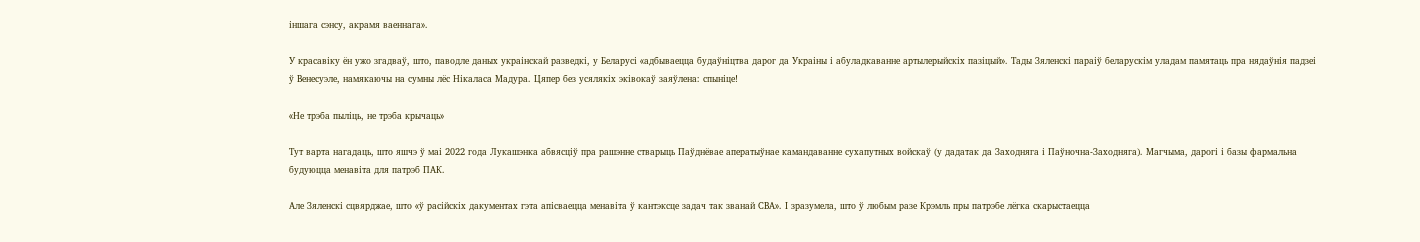іншага сэнсу, акрамя ваеннага».

У красавіку ён ужо згадваў, што, паводле даных украінскай разведкі, у Беларусі «адбываецца будаўніцтва дарог да Украіны і абуладкаванне артылерыйскіх пазіцый». Тады Зяленскі параіў беларускім уладам памятаць пра нядаўнія падзеі ў Венесуэле, намякаючы на сумны лёс Нікаласа Мадура. Цяпер без усялякіх эківокаў заяўлена: спыніце!

«Не трэба пыліць, не трэба крычаць»

Тут варта нагадаць, што яшчэ ў маі 2022 года Лукашэнка абвясціў пра рашэнне стварыць Паўднёвае аператыўнае камандаванне сухапутных войскаў (у дадатак да Заходняга і Паўночна-Заходняга). Магчыма, дарогі і базы фармальна будуюцца менавіта для патрэб ПАК.

Але Зяленскі сцвярджае, што «ў расійскіх дакументах гэта апісваецца менавіта ў кантэксце задач так званай СВА». І зразумела, што ў любым разе Крэмль пры патрэбе лёгка скарыстаецца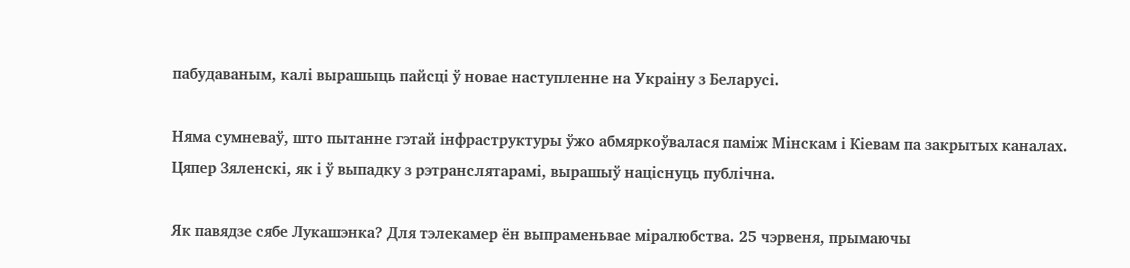пабудаваным, калі вырашыць пайсці ў новае наступленне на Украіну з Беларусі.

Няма сумневаў, што пытанне гэтай інфраструктуры ўжо абмяркоўвалася паміж Мінскам і Кіевам па закрытых каналах. Цяпер Зяленскі, як і ў выпадку з рэтранслятарамі, вырашыў націснуць публічна.

Як павядзе сябе Лукашэнка? Для тэлекамер ён выпраменьвае міралюбства. 25 чэрвеня, прымаючы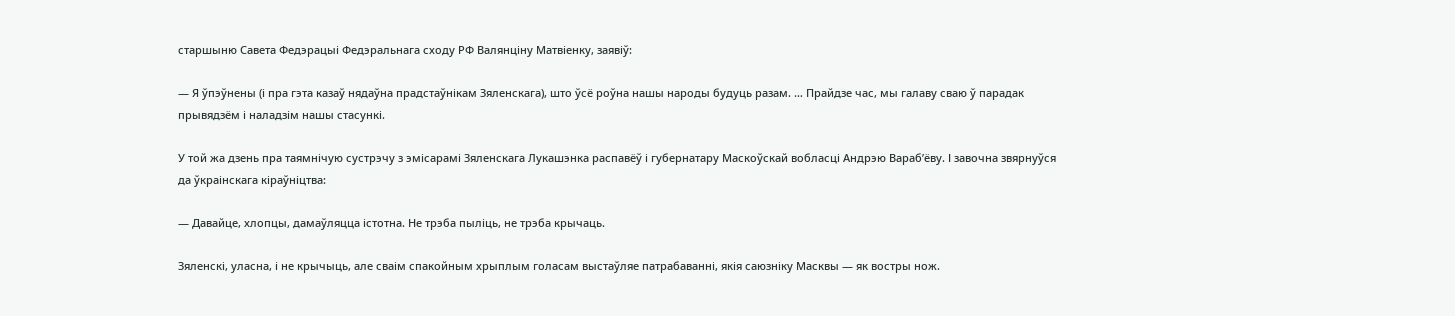старшыню Савета Федэрацыі Федэральнага сходу РФ Валянціну Матвіенку, заявіў:

— Я ўпэўнены (і пра гэта казаў нядаўна прадстаўнікам Зяленскага), што ўсё роўна нашы народы будуць разам. … Прайдзе час, мы галаву сваю ў парадак прывядзём і наладзім нашы стасункі.

У той жа дзень пра таямнічую сустрэчу з эмісарамі Зяленскага Лукашэнка распавёў і губернатару Маскоўскай вобласці Андрэю Вараб’ёву. І завочна звярнуўся да ўкраінскага кіраўніцтва:

— Давайце, хлопцы, дамаўляцца істотна. Не трэба пыліць, не трэба крычаць.

Зяленскі, уласна, і не крычыць, але сваім спакойным хрыплым голасам выстаўляе патрабаванні, якія саюзніку Масквы — як востры нож.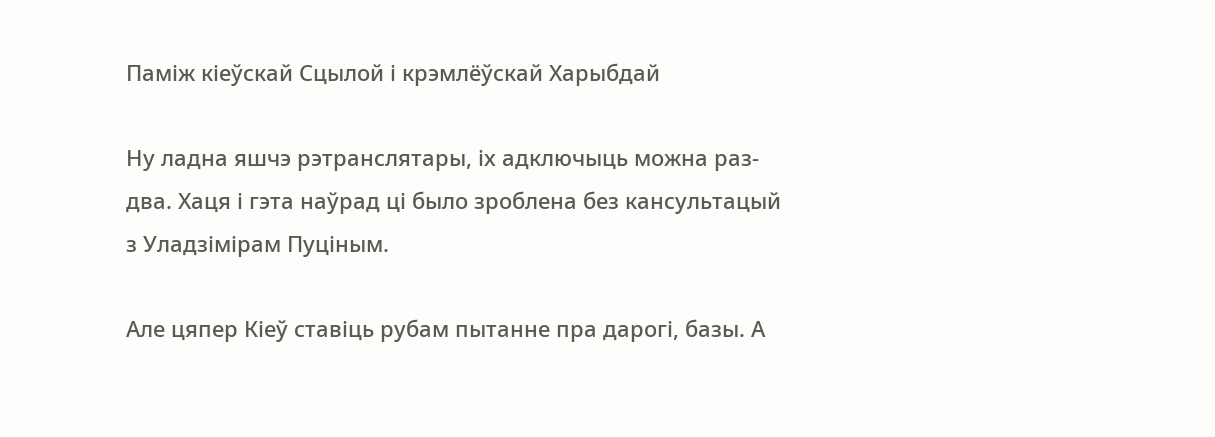Паміж кіеўскай Сцылой і крэмлёўскай Харыбдай

Ну ладна яшчэ рэтранслятары, іх адключыць можна раз-два. Хаця і гэта наўрад ці было зроблена без кансультацый з Уладзімірам Пуціным.

Але цяпер Кіеў ставіць рубам пытанне пра дарогі, базы. А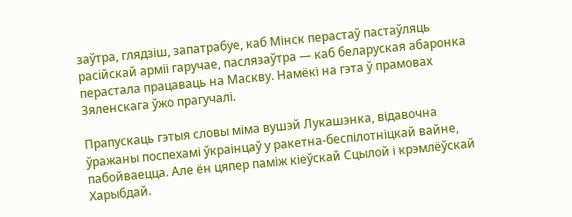заўтра, глядзіш, запатрабуе, каб Мінск перастаў пастаўляць расійскай арміі гаручае, паслязаўтра — каб беларуская абаронка перастала працаваць на Маскву. Намёкі на гэта ў прамовах Зяленскага ўжо прагучалі.

Прапускаць гэтыя словы міма вушэй Лукашэнка, відавочна ўражаны поспехамі ўкраінцаў у ракетна-беспілотніцкай вайне, пабойваецца. Але ён цяпер паміж кіеўскай Сцылой і крэмлёўскай Харыбдай.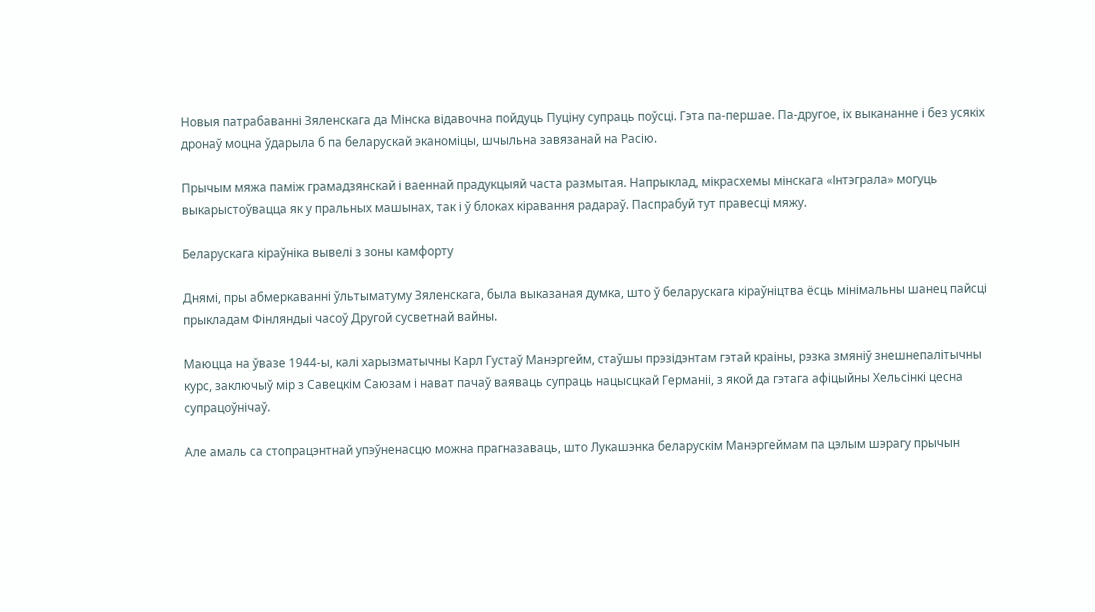Новыя патрабаванні Зяленскага да Мінска відавочна пойдуць Пуціну супраць поўсці. Гэта па-першае. Па-другое, іх выкананне і без усякіх дронаў моцна ўдарыла б па беларускай эканоміцы, шчыльна завязанай на Расію.

Прычым мяжа паміж грамадзянскай і ваеннай прадукцыяй часта размытая. Напрыклад, мікрасхемы мінскага «Інтэграла» могуць выкарыстоўвацца як у пральных машынах, так і ў блоках кіравання радараў. Паспрабуй тут правесці мяжу.

Беларускага кіраўніка вывелі з зоны камфорту

Днямі, пры абмеркаванні ўльтыматуму Зяленскага, была выказаная думка, што ў беларускага кіраўніцтва ёсць мінімальны шанец пайсці прыкладам Фінляндыі часоў Другой сусветнай вайны.

Маюцца на ўвазе 1944‑ы, калі харызматычны Карл Густаў Манэргейм, стаўшы прэзідэнтам гэтай краіны, рэзка змяніў знешнепалітычны курс, заключыў мір з Савецкім Саюзам і нават пачаў ваяваць супраць нацысцкай Германіі, з якой да гэтага афіцыйны Хельсінкі цесна супрацоўнічаў.

Але амаль са стопрацэнтнай упэўненасцю можна прагназаваць, што Лукашэнка беларускім Манэргеймам па цэлым шэрагу прычын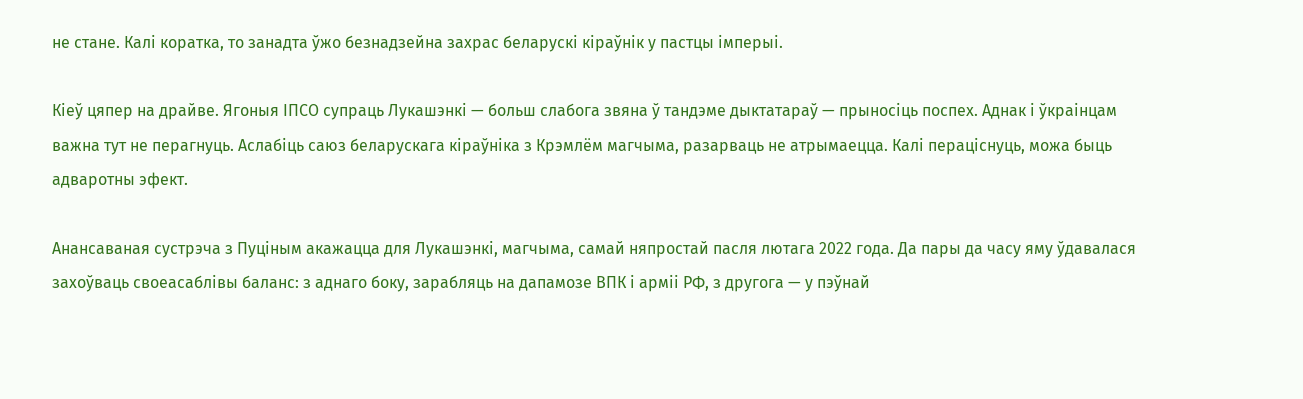не стане. Калі коратка, то занадта ўжо безнадзейна захрас беларускі кіраўнік у пастцы імперыі.

Кіеў цяпер на драйве. Ягоныя ІПСО супраць Лукашэнкі — больш слабога звяна ў тандэме дыктатараў — прыносіць поспех. Аднак і ўкраінцам важна тут не перагнуць. Аслабіць саюз беларускага кіраўніка з Крэмлём магчыма, разарваць не атрымаецца. Калі пераціснуць, можа быць адваротны эфект.

Анансаваная сустрэча з Пуціным акажацца для Лукашэнкі, магчыма, самай няпростай пасля лютага 2022 года. Да пары да часу яму ўдавалася захоўваць своеасаблівы баланс: з аднаго боку, зарабляць на дапамозе ВПК і арміі РФ, з другога — у пэўнай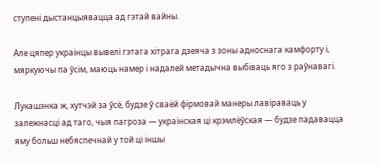ступені дыстанцыявацца ад гэтай вайны.

Але цяпер украінцы вывелі гэтага хітрага дзеяча з зоны адноснага камфорту і, мяркуючы па ўсім, маюць намер і надалей метадычна выбіваць яго з раўнавагі.

Лукашэнка ж, хутчэй за ўсё, будзе ў сваёй фірмовай манеры лавіраваць у залежнасці ад таго, чыя пагроза — украінская ці крэмлёўская — будзе падавацца яму больш небяспечнай у той ці іншы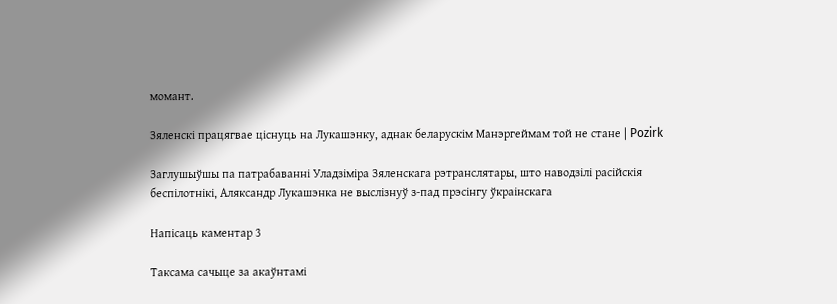момант.

Зяленскі працягвае ціснуць на Лукашэнку, аднак беларускім Манэргеймам той не стане | Pozirk

Заглушыўшы па патрабаванні Уладзіміра Зяленскага рэтранслятары, што наводзілі расійскія беспілотнікі, Аляксандр Лукашэнка не выслізнуў з-пад прэсінгу ўкраінскага

Напісаць каментар 3

Таксама сачыце за акаўнтамі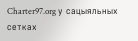Charter97.org у сацыяльных сетках